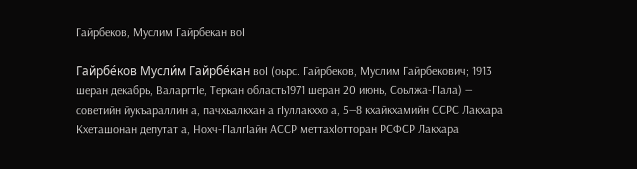Гайрбеков, Муслим Гайрбекан воӀ

Гайрбе́ков Мусли́м Гайрбе́кан воӀ (оьрс. Гайрбеков, Муслим Гайрбекович; 1913 шеран декабрь, ВаларгтӀе, Теркан область1971 шеран 20 июнь, Соьлжа-ГӀала) — советийн йукъараллин а, пачхьалкхан а гӀуллакххо а, 5—8 кхайкхамийн ССРС Лакхара Кхеташонан депутат а, Нохч-ГӀалгӀайн АССР меттахӀотторан РСФСР Лакхара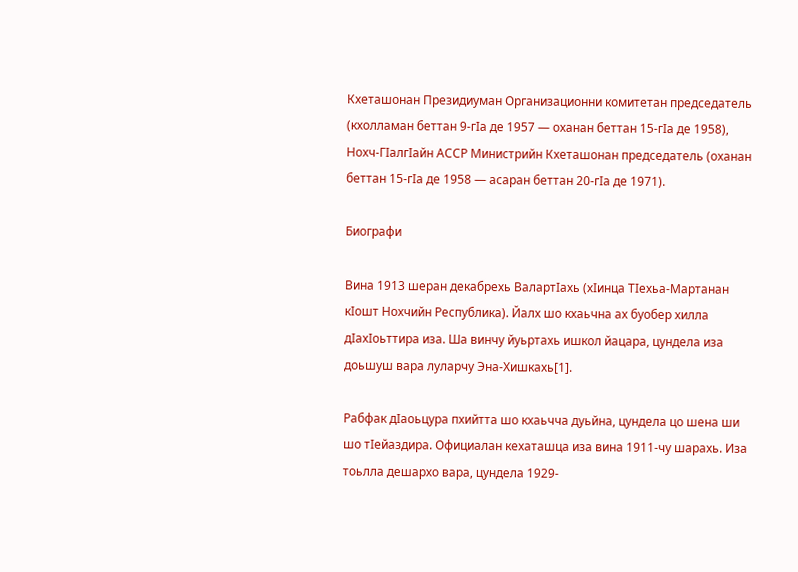Кхеташонан Президиуман Организационни комитетан председатель (кхолламан беттан 9-гӀа де 1957 — оханан беттан 15-гӀа де 1958), Нохч-ГӀалгӀайн АССР Министрийн Кхеташонан председатель (оханан беттан 15-гӀа де 1958 — асаран беттан 20-гӀа де 1971).

Биографи

Вина 1913 шеран декабрехь ВалартӀахь (хӀинца ТӀехьа-Мартанан кӀошт Нохчийн Республика). Йалх шо кхаьчна ах буобер хилла дӀахӀоьттира иза. Ша винчу йуьртахь ишкол йацара, цундела иза доьшуш вара луларчу Эна-Хишкахь[1].

Рабфак дӀаоьцура пхийтта шо кхаьчча дуьйна, цундела цо шена ши шо тӀейаздира. Официалан кехаташца иза вина 1911-чу шарахь. Иза тоьлла дешархо вара, цундела 1929-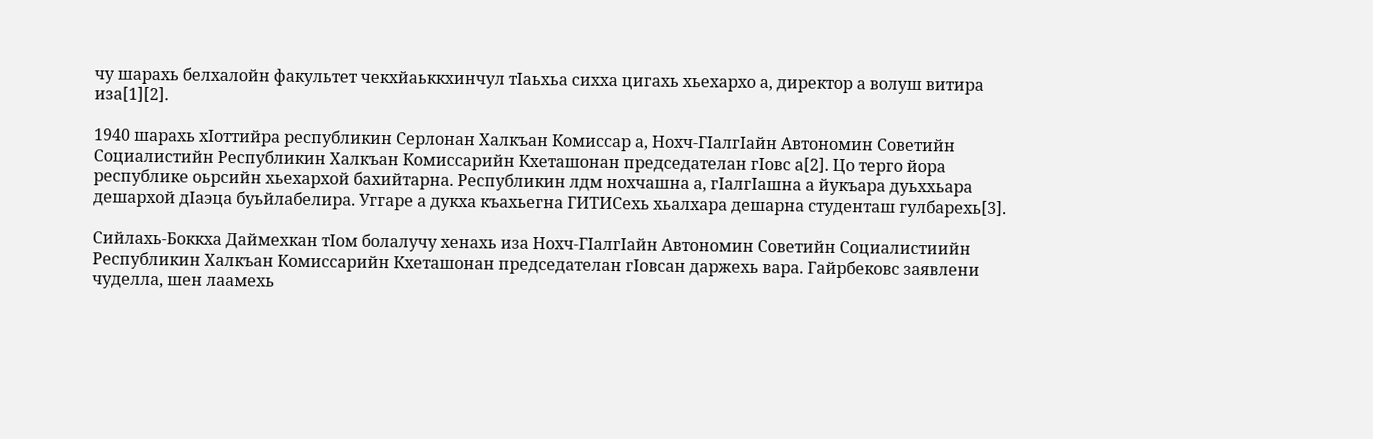чу шарахь белхалойн факультет чекхйаьккхинчул тӀаьхьа сихха цигахь хьехархо а, директор а волуш витира иза[1][2].

1940 шарахь хӀоттийра республикин Серлонан Халкъан Комиссар а, Нохч-ГӀалгӀайн Автономин Советийн Социалистийн Республикин Халкъан Комиссарийн Кхеташонан председателан гӀовс а[2]. Цо терго йора республике оьрсийн хьехархой бахийтарна. Республикин лдм нохчашна а, гӀалгӀашна а йукъара дуьххьара дешархой дӀаэца буьйлабелира. Уггаре а дукха къахьегна ГИТИСехь хьалхара дешарна студенташ гулбарехь[3].

Сийлахь-Боккха Даймехкан тӀом болалучу хенахь иза Нохч-ГӀалгӀайн Автономин Советийн Социалистиийн Республикин Халкъан Комиссарийн Кхеташонан председателан гӀовсан даржехь вара. Гайрбековс заявлени чуделла, шен лаамехь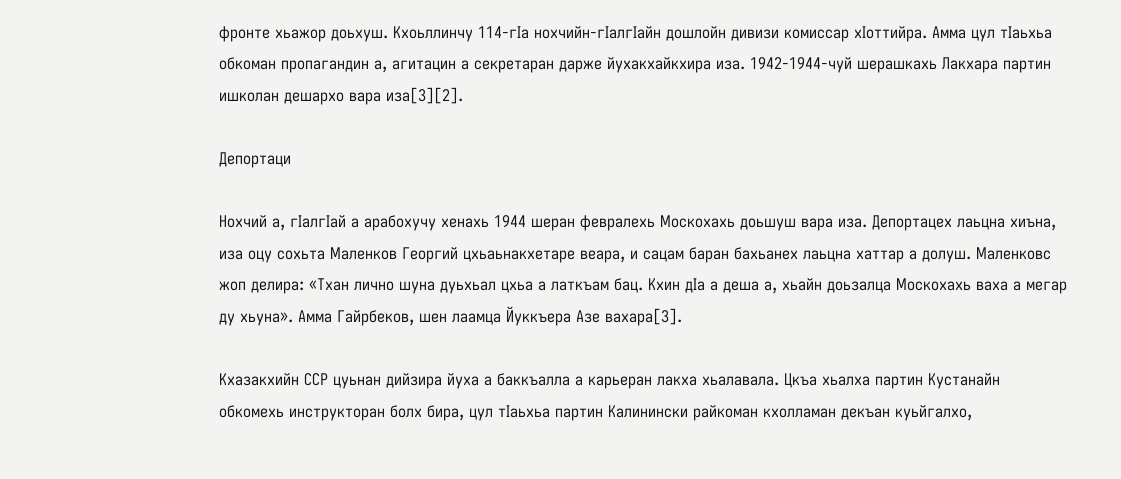фронте хьажор доьхуш. Кхоьллинчу 114-гӀа нохчийн-гӀалгӀайн дошлойн дивизи комиссар хӀоттийра. Амма цул тӀаьхьа обкоман пропагандин а, агитацин а секретаран дарже йухакхайкхира иза. 1942-1944-чуй шерашкахь Лакхара партин ишколан дешархо вара иза[3][2].

Депортаци

Нохчий а, гӀалгӀай а арабохучу хенахь 1944 шеран февралехь Москохахь доьшуш вара иза. Депортацех лаьцна хиъна, иза оцу сохьта Маленков Георгий цхьаьнакхетаре веара, и сацам баран бахьанех лаьцна хаттар а долуш. Маленковс жоп делира: «Тхан лично шуна дуьхьал цхьа а латкъам бац. Кхин дӀа а деша а, хьайн доьзалца Москохахь ваха а мегар ду хьуна». Амма Гайрбеков, шен лаамца Йуккъера Азе вахара[3].

Кхазакхийн ССР цуьнан дийзира йуха а баккъалла а карьеран лакха хьалавала. Цкъа хьалха партин Кустанайн обкомехь инструкторан болх бира, цул тӀаьхьа партин Калинински райкоман кхолламан декъан куьйгалхо,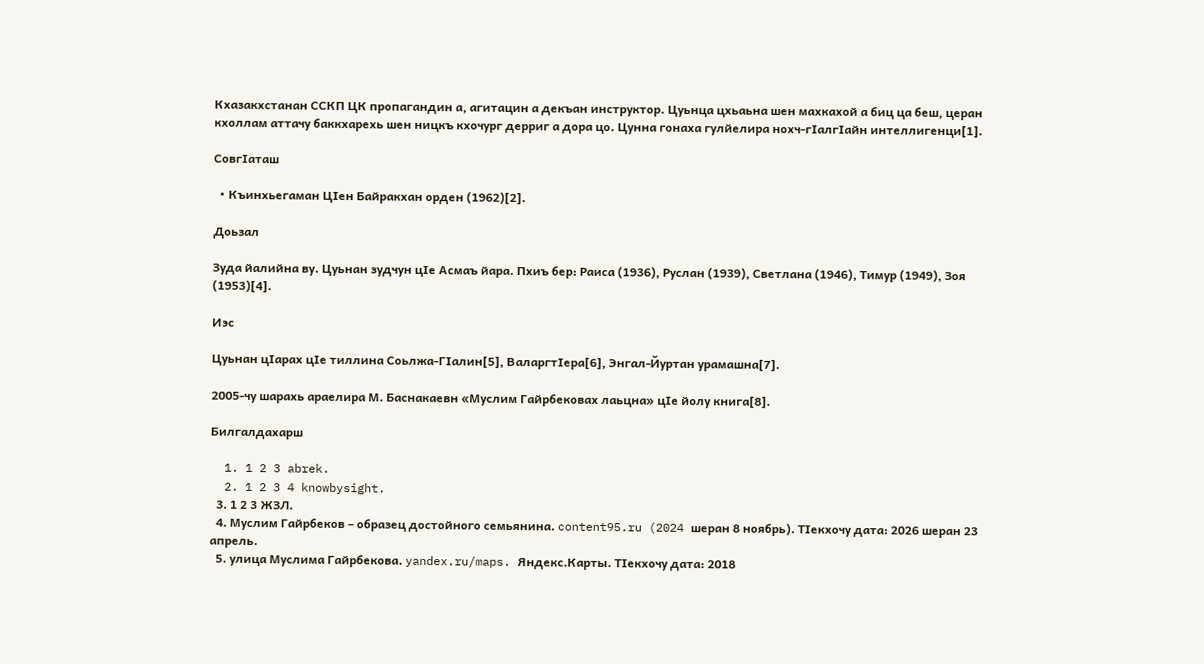Кхазакхстанан ССКП ЦК пропагандин а, агитацин а декъан инструктор. Цуьнца цхьаьна шен махкахой а биц ца беш, церан кхоллам аттачу баккхарехь шен ницкъ кхочург дерриг а дора цо. Цунна гонаха гулйелира нохч-гӀалгӀайн интеллигенци[1].

СовгӀаташ

  • Къинхьегаман ЦӀен Байракхан орден (1962)[2].

Доьзал

Зуда йалийна ву. Цуьнан зудчун цӀе Асмаъ йара. Пхиъ бер: Раиса (1936), Руслан (1939), Светлана (1946), Тимур (1949), Зоя (1953)[4].

Иэс

Цуьнан цӀарах цӀе тиллина Соьлжа-ГӀалин[5], ВаларгтӀера[6], Энгал-Йуртан урамашна[7].

2005-чу шарахь араелира М. Баснакаевн «Муслим Гайрбековах лаьцна» цӀе йолу книга[8].

Билгалдахарш

  1. 1 2 3 abrek.
  2. 1 2 3 4 knowbysight.
  3. 1 2 3 ЖЗЛ.
  4. Муслим Гайрбеков – образец достойного семьянина. content95.ru (2024 шеран 8 ноябрь). ТӀекхочу дата: 2026 шеран 23 апрель.
  5. улица Муслима Гайрбекова. yandex.ru/maps. Яндекс.Карты. ТӀекхочу дата: 2018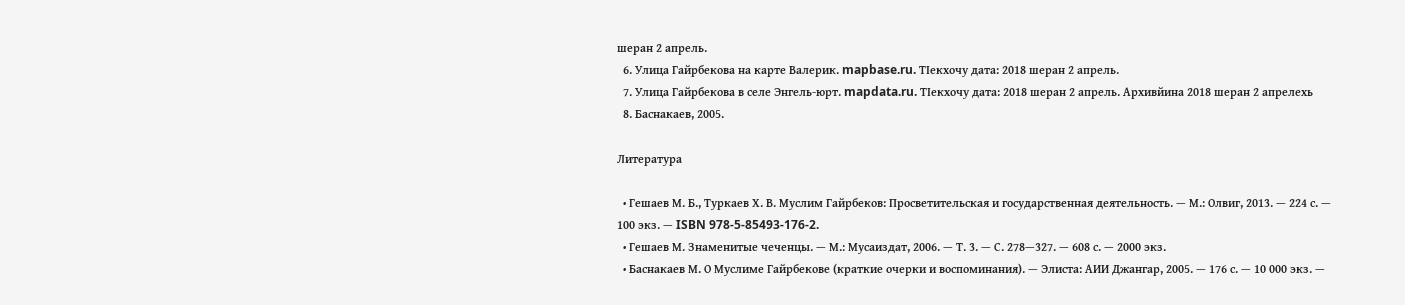шеран 2 апрель.
  6. Улица Гайрбекова на карте Валерик. mapbase.ru. ТӀекхочу дата: 2018 шеран 2 апрель.
  7. Улица Гайрбекова в селе Энгель-юрт. mapdata.ru. ТӀекхочу дата: 2018 шеран 2 апрель. Архивйина 2018 шеран 2 апрелехь
  8. Баснакаев, 2005.

Литература

  • Гешаев М. Б., Туркаев Х. В. Муслим Гайрбеков: Просветительская и государственная деятельность. — М.: Олвиг, 2013. — 224 с. — 100 экз. — ISBN 978-5-85493-176-2.
  • Гешаев М. Знаменитые чеченцы. — М.: Мусаиздат, 2006. — Т. 3. — С. 278—327. — 608 с. — 2000 экз.
  • Баснакаев М. О Муслиме Гайрбекове (краткие очерки и воспоминания). — Элиста: АИИ Джангар, 2005. — 176 с. — 10 000 экз. —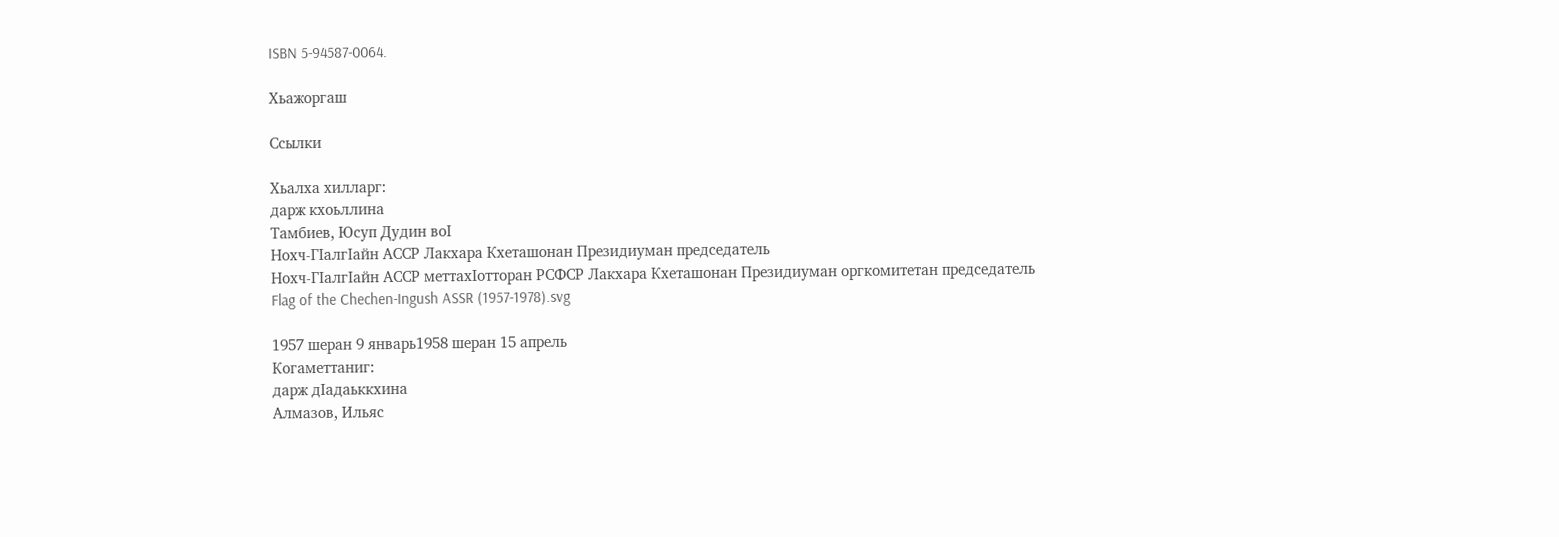ISBN 5-94587-0064.

Хьажоргаш

Ссылки

Хьалха хилларг:
дарж кхоьллина
Тамбиев, Юсуп Дудин воӀ
Нохч-ГӀалгӀайн АССР Лакхара Кхеташонан Президиуман председатель
Нохч-ГӀалгӀайн АССР меттахӀотторан РСФСР Лакхара Кхеташонан Президиуман оргкомитетан председатель
Flag of the Chechen-Ingush ASSR (1957-1978).svg

1957 шеран 9 январь1958 шеран 15 апрель
Когаметтаниг:
дарж дӀадаьккхина
Алмазов, Ильяс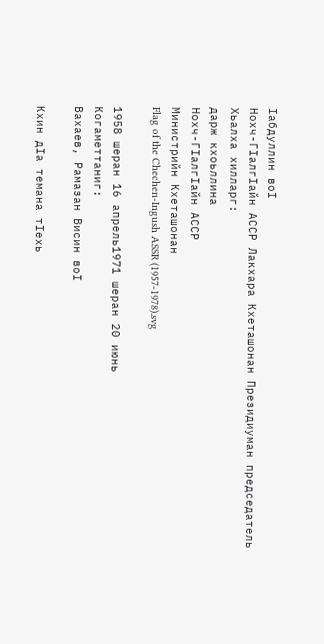Ӏабдуллин воӀ
Нохч-ГӀалгӀайн АССР Лакхара Кхеташонан Президиуман председатель
Хьалха хилларг:
дарж кхоьллина
Нохч-ГӀалгӀайн АССР
Министрийн Кхеташонан
Flag of the Chechen-Ingush ASSR (1957-1978).svg

1958 шеран 16 апрель1971 шеран 20 июнь
Когаметтаниг:
Вахаев, Рамазан Висин воӀ

Кхин дӀа темана тӀехь